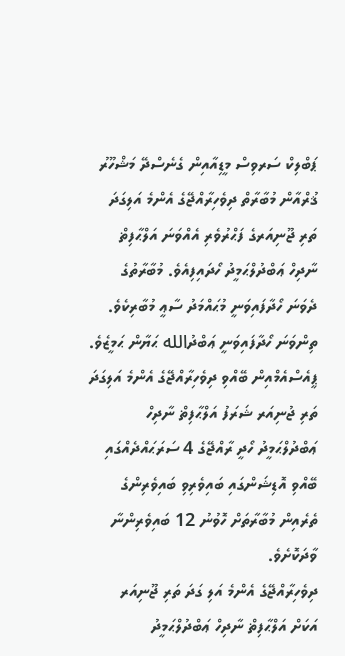ޕަބްލިކް ސަރވިސް މީޑިއާއިން ގެނެސްދޭ މަޝްހޫރު ޤުރްއާން މުބާރާތް ދިވެހިރާއްޖޭގެ އެންމެ އަލިގަދަ ތަރި ޖޫނިއަރގެ ފަޙްރުވެރި އެއްވަނަ އަލްޙާފިޡް ނާދިހް ޢަބްދުލްޙަމީދު ހޯދައިފިއެވެ. މުބާރާތުގެ ދެވަނަ ހޯދާފައިވަނީ މުޙައްމަދު ސާޢީ މުބާރިކެވެ. ތިންވަނަ ހޯދާފައިވަނީ ޢަބްދުالله ޙަޔާން ޙަމީޒެވެ.
ޕީއެސްއެމްއިން ބޭއްވި ދިވެހިރާއްޖޭގެ އެންމެ އަލިގަދަ ތަރި ޖުނިއަރ ޝަރަފު އަލްޙާފިޡް ނާދިހް ޢަބްދުލްޙަމީދު ހޯދީ ރާއްޖޭގެ 4 ސަރަޙައްދެއްގައި ބޭއްވި އޮޑިޝަންގައި ބައިވެރިވި ބައިވެރިންގެ ތެރެއިން މުބާރާތަށް ހޮވުނު 12 ބައިވެރިންނާ ވާދަކޮށެވެ.
ދިވެހިރާއްޖޭގެ އެންމެ އަލި ގަދަ ތަރި ޖޫނިއަރ އަކަށް އަލްޙާފިޡް ނާދިހް ޢަބްދުލްޙަމީދު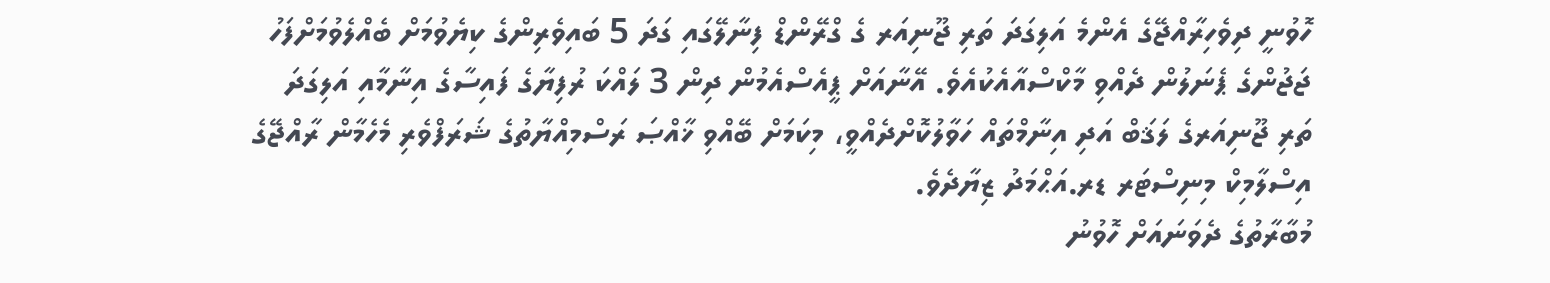ހޮވުނީ ދިވެހިރާއްޖޭގެ އެންމެ އަލިގަދަ ތަރި ޖޫނިއަރ ގެ ގްރޭންޑް ފިނާލޭގައި ގަދަ 5 ބައިވެރިންގެ ކިޔެވުމަށް ބެއްލެވުމަށްފަހު ޖަޖުންގެ ޕެނަލުން ދެއްވި މާކްސްއާއެކުއެވެ. އޭނާއަށް ޕީއެސްއެމުން ދިން 3 ލައްކަ ރުފިޔާގެ ފައިސާގެ އިނާމާއި އަލިގަދަ ތަރި ޖޫނިއަރގެ ލަޤަބް އަދި އިނާމްތައް ހަވާލުކޮށްދެއްވީ، މިކަމަށް ބޭއްވި ޚާއްޞަ ރަސްމިއްޔާތުގެ ޝަރަފްވެރި މެހެމާން ރާއްޖޭގެ އިސްލާމިކް މިނިސްޓަރ ޑރ.އަޙްމަދު ޒިޔާދެވެ.
މުބާރާތުގެ ދެވަނައަށް ހޮވުނު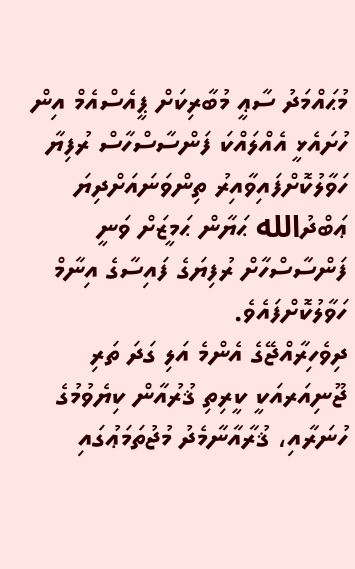މުޙައްމަދު ސާޢީ މުބާރިކަށް ޕީއެސްއެމް އިން ހުށައެޅީ އެއްލައްކަ ފަންސާސްހާސް ރުފިޔާ ހަވާލުކޮށްފައިވާއިރު ތިންވަނައަށްދިޔަ ޢަބްދުالله ޙަޔާން ޙަމީޒަށް ވަނީ ފަންސާސްހާށް ރުފިޔަގެ ފައިސާގެ އިނާމް ހަވާލުކޮށްފައެވެ.
ދިވެހިރާއްޖޭގެ އެންމެ އަލި ގަދަ ތަރި ޖޫނިއަރއަކީ ކީރިތި ޤުރުއާން ކިޔެވުމުގެ ހުނަރާއި، ޤުރާއާނާމެދު މުޖުތަމަޢުގައި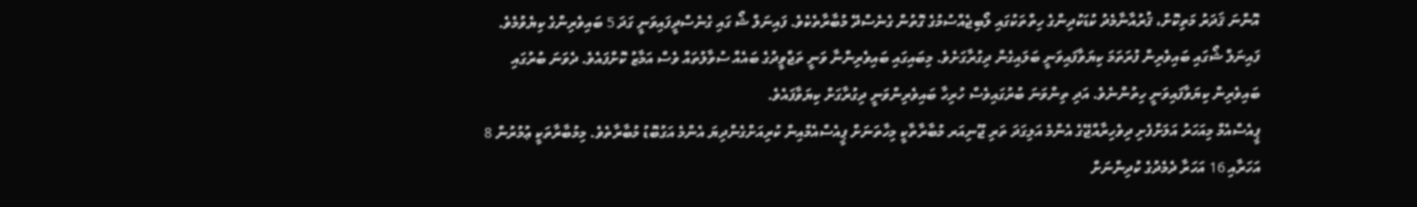އޮންނަ ޤަދަރު މަތިކޮށް، ޤުރުއާނާމެދު ކުޑަކުދިންގެ ހިތްތަކުގައި ލޯބިޖެއްސުމުގެ ގޮތުން ގެނެސްދޭ މުބާރާތެކެވެ. ފައިނަލް ޝޯ ގައި ގެނެސްދީފައިވަނީ ގަދަ 5 ބައިވެރިންގެ ކިޔެވުމެވެ.
ފައިނަލް ޝޯގައި ބައިވެރިން ފުރަތަމަ ކިޔަވާފައިވަނީ ބަލައިގެން ދިގުރާގަށެވެ. މިބައިގައި ބައިވެރިންނާ ވަނީ ތަޖްވީދުގެ ބައެއް ސުވާލުތައް ވެސް އަމާޒު ކޮށްފައެވެ. ދެވަނަ ބުރުގައި ބައިވެރިން ކިޔަވާފައިވަނީ ހިތުންނެވެ. އަދި ތިންވަނަ ބުރުގައިވެސް ހުރިހާ ބައިވެރިންވަނީ ދިގުރާގަށް ކިޔަވާފައެވެ.
ޕީއެސްއެމް މިއަހަރު އަލަށްފެށި ދިވެހިރާއްޖޭގެ އެންމެ އަލިގަދަ ތަރި ޖޫނިއަރ މުބާރާތާކީ މިހާތަނަށް ޕީއެސްއެމްއިން ކުރިއަށްގެންދިޔަ އެންމެ އަގުބޮޑު މުބާރާތެވެ. މިމުބާރާތަކީ ޢުމުރުން 8 އަހަރާއި 16 އަހަރާ ދެމެދުގެ ކުދިންނަށް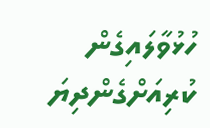ހުޅުވާލައިގެން ކުރިއަށްގެންދިޔަ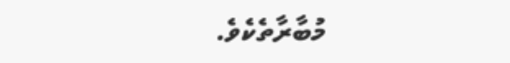މުބާރާތެކެވެ.